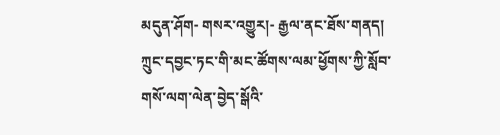མདུན་ཤོག- གསར་འགྱུར།- རྒྱལ་ནང་ཐོས་གནད།
ཀྲུང་དབྱང་ཏང་གི་མང་ཚོགས་ལམ་ཕྱོགས་ཀྱི་སློབ་གསོ་ལག་ལེན་བྱེད་སྒོའི་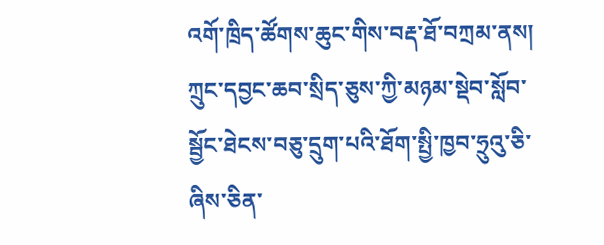འགོ་ཁྲིད་ཚོགས་ཆུང་གིས་བརྡ་ཐོ་བཀྲམ་ནས།
ཀྲུང་དབྱང་ཆབ་སྲིད་ཅུས་ཀྱི་མཉམ་སྡེབ་སློབ་སྦྱོང་ཐེངས་བཅུ་དྲུག་པའི་ཐོག་སྤྱི་ཁྱབ་ཧྲུའུ་ཅི་ཞིས་ཅིན་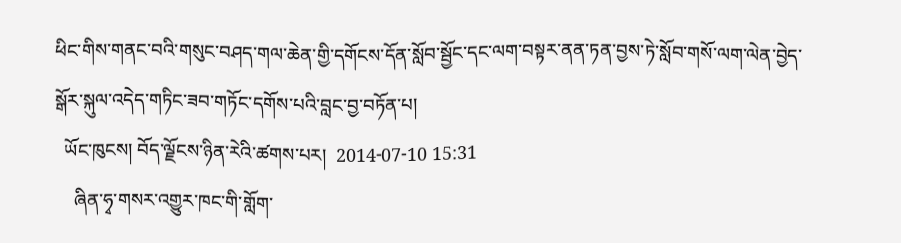ཕིང་གིས་གནང་བའི་གསུང་བཤད་གལ་ཆེན་གྱི་དགོངས་དོན་སློབ་སྦྱོང་དང་ལག་བསྟར་ནན་ཏན་བྱས་ཏེ་སློབ་གསོ་ལག་ལེན་བྱེད་སྒོར་སྐུལ་འདེད་གཏིང་ཟབ་གཏོང་དགོས་པའི་བླང་བྱ་བཏོན་པ།
  ཡོང་ཁུངས། བོད་ལྗོངས་ཉིན་རེའི་ཚགས་པར།  2014-07-10 15:31
    ཞིན་ཧྭ་གསར་འགྱུར་ཁང་གི་གློག་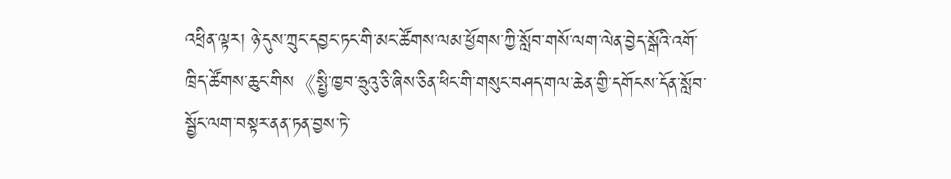འཕྲིན་ལྟར། ཉེ་དུས་ཀྲུང་དབྱང་ཏང་གི་མང་ཚོགས་ལམ་ཕྱོགས་ཀྱི་སློབ་གསོ་ལག་ལེན་བྱེད་སྒོའི་འགོ་ཁྲིད་ཚོགས་ཆུང་གིས《སྤྱི་ཁྱབ་ཧྲུའུ་ཅི་ཞིས་ཅིན་ཕིང་གི་གསུང་བཤད་གལ་ཆེན་གྱི་དགོངས་དོན་སློབ་སྦྱོང་ལག་བསྟར་ནན་ཏན་བྱས་ཏེ་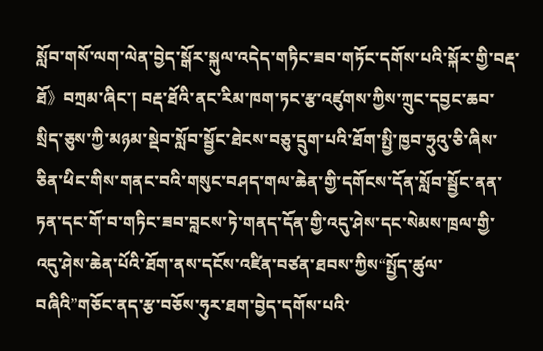སློབ་གསོ་ལག་ལེན་བྱེད་སྒོར་སྐུལ་འདེད་གཏིང་ཟབ་གཏོང་དགོས་པའི་སྐོར་གྱི་བརྡ་ཐོ》བཀྲམ་ཞིང་། བརྡ་ཐོའི་ནང་རིམ་ཁག་ཏང་རྩ་འཛུགས་ཀྱིས་ཀྲུང་དབྱང་ཆབ་སྲིད་ཅུས་ཀྱི་མཉམ་སྡེབ་སློབ་སྦྱོང་ཐེངས་བཅུ་དྲུག་པའི་ཐོག་སྤྱི་ཁྱབ་ཧྲུའུ་ཅི་ཞིས་ཅིན་ཕིང་གིས་གནང་བའི་གསུང་བཤད་གལ་ཆེན་གྱི་དགོངས་དོན་སློབ་སྦྱོང་ནན་ཏན་དང་གོ་བ་གཏིང་ཟབ་བླངས་ཏེ་གནད་དོན་གྱི་འདུ་ཤེས་དང་སེམས་ཁྲལ་གྱི་འདུ་ཤེས་ཆེན་པོའི་ཐོག་ནས་དངོས་འཛིན་བཙན་ཐབས་ཀྱིས“སྤྱོད་ཚུལ་བཞིའི”གཅོང་ནད་རྩ་བཅོས་ཧུར་ཐག་བྱེད་དགོས་པའི་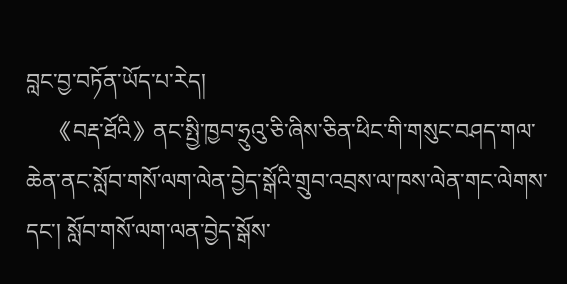བླང་བྱ་བཏོན་ཡོད་པ་རེད།
    《བརྡ་ཐོའི》ནང་སྤྱི་ཁྱབ་ཧྲུའུ་ཅི་ཞིས་ཅིན་ཕིང་གི་གསུང་བཤད་གལ་ཆེན་ནང་སློབ་གསོ་ལག་ལེན་བྱེད་སྒོའི་གྲུབ་འབྲས་ལ་ཁས་ལེན་གང་ལེགས་དང་། སློབ་གསོ་ལག་ལན་བྱེད་སྒོས་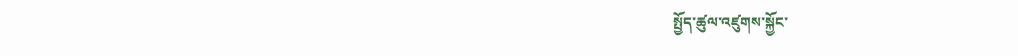སྤྱོད་ཚུལ་འཛུགས་སྐྱོང་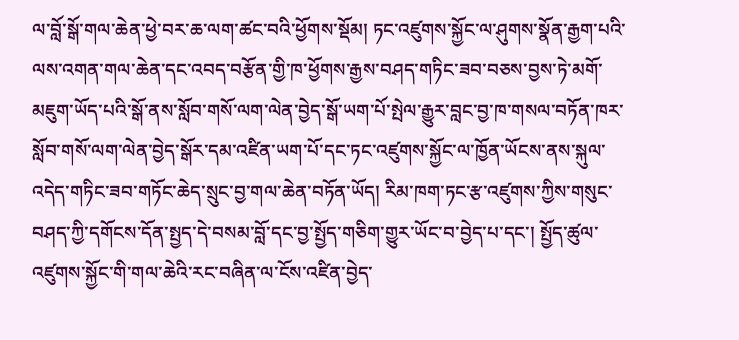ལ་བློ་སྒོ་གལ་ཆེན་ཕྱེ་བར་ཆ་ལག་ཚང་བའི་ཕྱོགས་སྡོམ། ཏང་འཛུགས་སྐྱོང་ལ་ཤུགས་སྣོན་རྒྱག་པའི་ལས་འགན་གལ་ཆེན་དང་འབད་བརྩོན་གྱི་ཁ་ཕྱོགས་རྒྱས་བཤད་གཏིང་ཟབ་བཅས་བྱས་ཏེ་མགོ་མཇུག་ཡོད་པའི་སྒོ་ནས་སློབ་གསོ་ལག་ལེན་བྱེད་སྒོ་ཡག་པོ་སྤེལ་རྒྱུར་བླང་བྱ་ཁ་གསལ་བཏོན་ཁར་སློབ་གསོ་ལག་ལེན་བྱེད་སྒོར་དམ་འཛིན་ཡག་པོ་དང་ཏང་འཛུགས་སྐྱོང་ལ་ཁྱོན་ཡོངས་ནས་སྐུལ་འདེད་གཏིང་ཟབ་གཏོང་ཆེད་སྲུང་བྱ་གལ་ཆེན་བཏོན་ཡོད། རིམ་ཁག་ཏང་རྩ་འཛུགས་ཀྱིས་གསུང་བཤད་ཀྱི་དགོངས་དོན་སྤྱད་དེ་བསམ་བློ་དང་བྱ་སྤྱོད་གཅིག་གྱུར་ཡོང་བ་བྱེད་པ་དང་། སྤྱོད་ཚུལ་འཛུགས་སྐྱོང་གི་གལ་ཆེའི་རང་བཞིན་ལ་ངོས་འཛིན་བྱེད་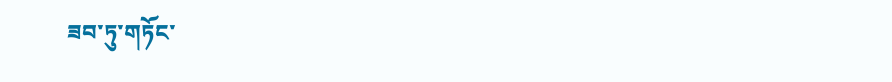ཟབ་ཏུ་གཏོང་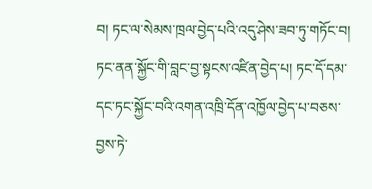བ། ཏང་ལ་སེམས་ཁྲལ་བྱེད་པའི་འདུ་ཤེས་ཟབ་ཏུ་གཏོང་བ། ཏང་ནན་སྐྱོང་གི་བླང་བྱ་སྟངས་འཛིན་བྱེད་པ། ཏང་དོ་དམ་དང་ཏང་སྐྱོང་བའི་འགན་འཁྲི་དོན་འཁྱོལ་བྱེད་པ་བཅས་བྱས་ཏེ་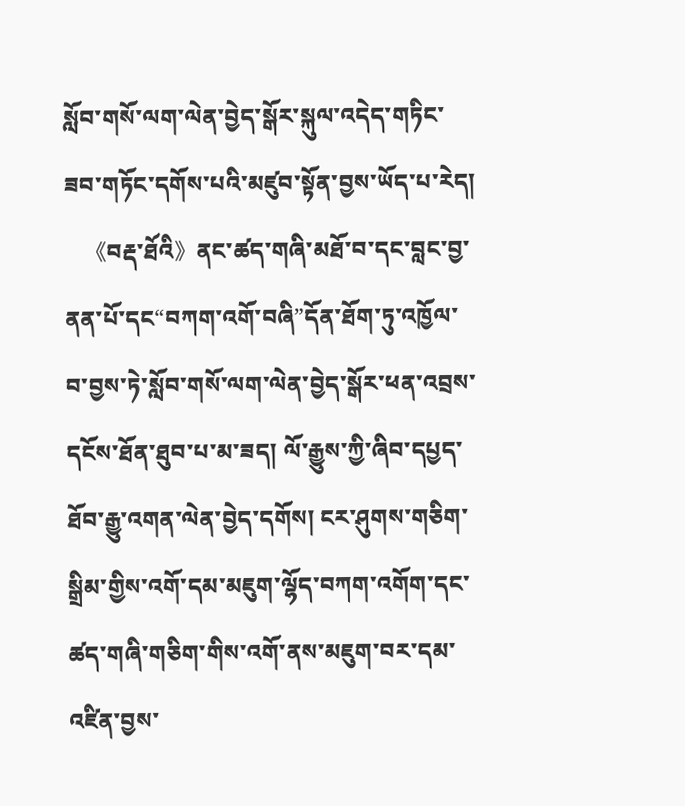སློབ་གསོ་ལག་ལེན་བྱེད་སྒོར་སྐུལ་འདེད་གཏིང་ཟབ་གཏོང་དགོས་པའི་མཛུབ་སྟོན་བྱས་ཡོད་པ་རེད།
    《བརྡ་ཐོའི》ནང་ཚད་གཞི་མཐོ་བ་དང་བླང་བྱ་ནན་པོ་དང“བཀག་འགོ་བཞི”དོན་ཐོག་ཏུ་འཁྱོལ་བ་བྱས་ཏེ་སློབ་གསོ་ལག་ལེན་བྱེད་སྒོར་ཕན་འབྲས་དངོས་ཐོན་ཐུབ་པ་མ་ཟད། ལོ་རྒྱུས་ཀྱི་ཞིབ་དཔྱད་ཐོབ་རྒྱུ་འགན་ལེན་བྱེད་དགོས། ངར་ཤུགས་གཅིག་སྒྲིམ་གྱིས་འགོ་དམ་མཇུག་ལྷོད་བཀག་འགོག་དང་ཚད་གཞི་གཅིག་གིས་འགོ་ནས་མཇུག་བར་དམ་འཛིན་བྱས་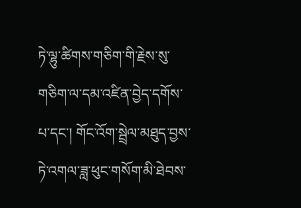ཏེ་ལྷུ་ཚིགས་གཅིག་གི་རྗེས་སུ་གཅིག་ལ་དམ་འཛིན་བྱེད་དགོས་པ་དང་། གོང་འོག་སྦྲེལ་མཐུད་བྱས་ཏེ་འགལ་ཟླ་ཕུང་གསོག་མི་ཐེབས་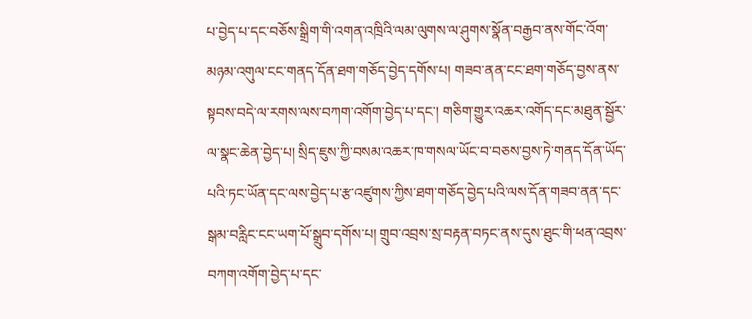པ་བྱེད་པ་དང་བཅོས་སྒྲིག་གི་འགན་འཁྲིའི་ལམ་ལུགས་ལ་ཤུགས་སྣོན་བརྒྱབ་ནས་གོང་འོག་མཉམ་འགུལ་ངང་གནད་དོན་ཐག་གཅོད་བྱེད་དགོས་པ། གཟབ་ནན་ངང་ཐག་གཅོད་བྱས་ནས་སྟབས་བདེ་ལ་རགས་ལས་བཀག་འགོག་བྱེད་པ་དང་། གཅིག་གྱུར་འཆར་འགོད་དང་མཐུན་སྦྱོར་ལ་སྣང་ཆེན་བྱེད་པ། སྲིད་ཇུས་ཀྱི་བསམ་འཆར་ཁ་གསལ་ཡོང་བ་བཅས་བྱས་ཏེ་གནད་དོན་ཡོད་པའི་ཏང་ཡོན་དང་ལས་བྱེད་པ་རྩ་འཛུགས་ཀྱིས་ཐག་གཅོད་བྱེད་པའི་ལས་དོན་གཟབ་ནན་དང་སྒམ་བརླིང་ངང་ཡག་པོ་སྒྲུབ་དགོས་པ། གྲུབ་འབྲས་སྲ་བརྟན་བཏང་ནས་དུས་ཐུང་གི་ཕན་འབྲས་བཀག་འགོག་བྱེད་པ་དང་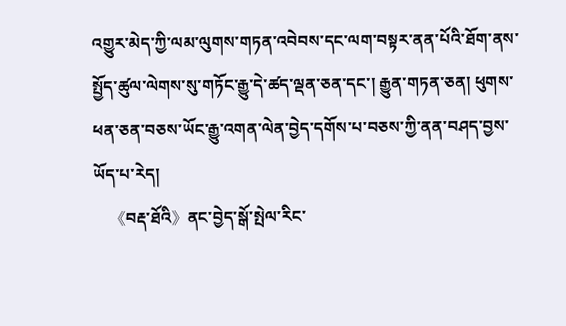འགྱུར་མེད་ཀྱི་ལམ་ལུགས་གཏན་འབེབས་དང་ལག་བསྟར་ནན་པོའི་ཐོག་ནས་སྤྱོད་ཚུལ་ལེགས་སུ་གཏོང་རྒྱུ་དེ་ཚད་ལྡན་ཅན་དང་། རྒྱུན་གཏན་ཅན། ཕུགས་ཕན་ཅན་བཅས་ཡོང་རྒྱུ་འགན་ལེན་བྱེད་དགོས་པ་བཅས་ཀྱི་ནན་བཤད་བྱས་ཡོད་པ་རེད།
    《བརྡ་ཐོའི》ནང་བྱེད་སྒོ་སྤེལ་རིང་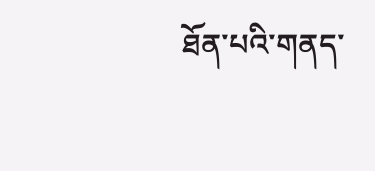ཐོན་པའི་གནད་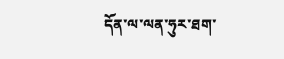དོན་ལ་ལན་ཧུར་ཐག་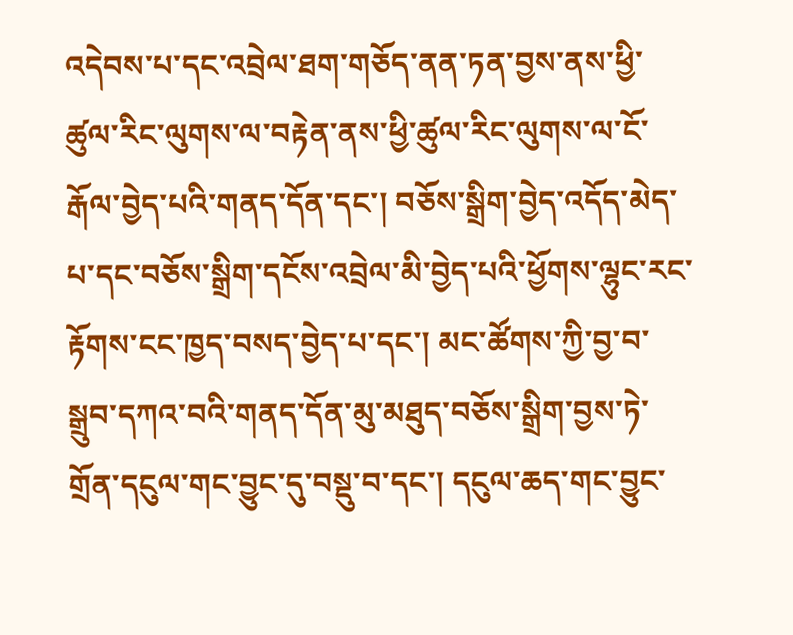འདེབས་པ་དང་འབྲེལ་ཐག་གཅོད་ནན་ཏན་བྱས་ནས་ཕྱི་ཚུལ་རིང་ལུགས་ལ་བརྟེན་ནས་ཕྱི་ཚུལ་རིང་ལུགས་ལ་ངོ་རྒོལ་བྱེད་པའི་གནད་དོན་དང་། བཅོས་སྒྲིག་བྱེད་འདོད་མེད་པ་དང་བཅོས་སྒྲིག་དངོས་འབྲེལ་མི་བྱེད་པའི་ཕྱོགས་ལྷུང་རང་རྟོགས་ངང་ཁྱད་བསད་བྱེད་པ་དང་། མང་ཚོགས་ཀྱི་བྱ་བ་སྒྲུབ་དཀའ་བའི་གནད་དོན་མུ་མཐུད་བཅོས་སྒྲིག་བྱས་ཏེ་གྲོན་དངུལ་གང་བྱུང་དུ་བསྡུ་བ་དང་། དངུལ་ཆད་གང་བྱུང་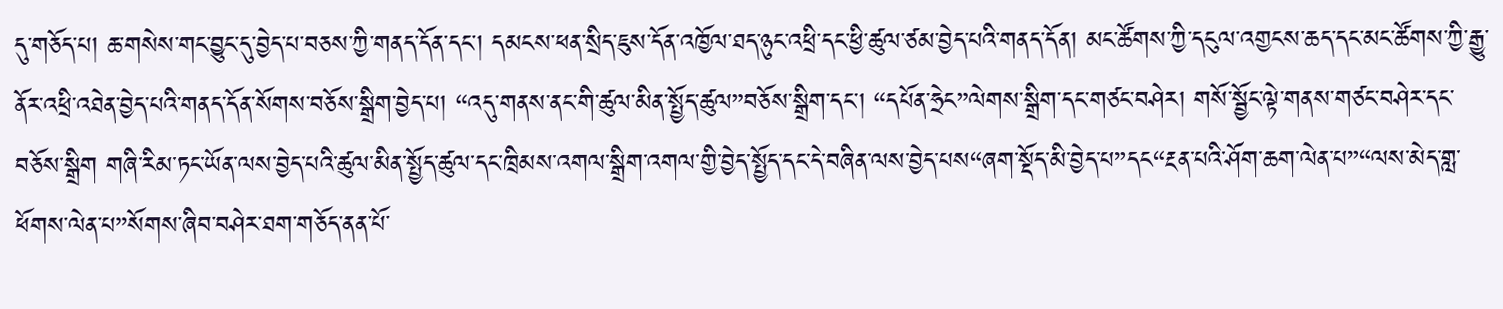དུ་གཅོད་པ། ཆ་གསེས་གང་བྱུང་དུ་བྱེད་པ་བཅས་ཀྱི་གནད་དོན་དང་། དམངས་ཕན་སྲིད་ཇུས་དོན་འཁྱོལ་ཐད་ཉུང་འཕྲི་དང་ཕྱི་ཚུལ་ཙམ་བྱེད་པའི་གནད་དོན། མང་ཚོགས་ཀྱི་དངུལ་འགྱངས་ཆད་དང་མང་ཚོགས་ཀྱི་རྒྱུ་ནོར་འཕྲི་འཐེན་བྱེད་པའི་གནད་དོན་སོགས་བཅོས་སྒྲིག་བྱེད་པ། “འདུ་གནས་ནང་གི་ཚུལ་མིན་སྤྱོད་ཚུལ”བཅོས་སྒྲིག་དང་། “དཔོན་ཧྲེང”ལེགས་སྒྲིག་དང་གཙང་བཤེར། གསོ་སྦྱོང་ལྟེ་གནས་གཙང་བཤེར་དང་བཅོས་སྒྲིག གཞི་རིམ་ཏང་ཡོན་ལས་བྱེད་པའི་ཚུལ་མིན་སྤྱོད་ཚུལ་དང་ཁྲིམས་འགལ་སྒྲིག་འགལ་གྱི་བྱེད་སྤྱོད་དང་དེ་བཞིན་ལས་བྱེད་པས“ཞག་སྡོད་མི་བྱེད་པ”དང“རྔན་པའི་ཤོག་ཆག་ལེན་པ”“ལས་མེད་གླ་ཕོགས་ལེན་པ”སོགས་ཞིབ་བཤེར་ཐག་གཅོད་ནན་པོ་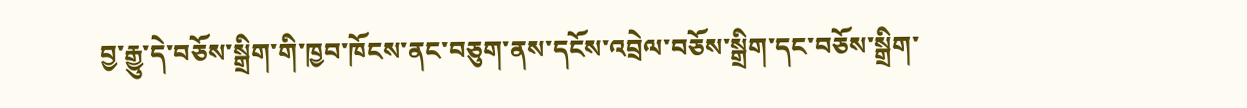བྱ་རྒྱུ་དེ་བཅོས་སྒྲིག་གི་ཁྱབ་ཁོངས་ནང་བཅུག་ནས་དངོས་འབྲེལ་བཅོས་སྒྲིག་དང་བཅོས་སྒྲིག་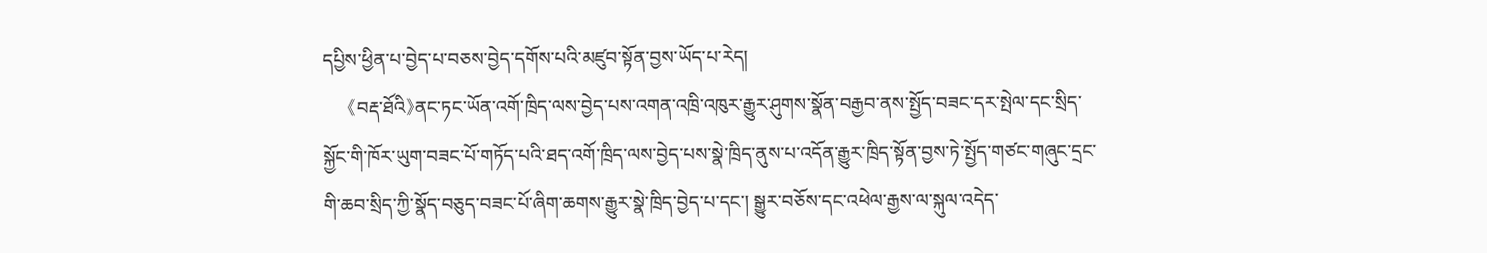དཔྱིས་ཕྱིན་པ་བྱེད་པ་བཅས་བྱེད་དགོས་པའི་མཛུབ་སྟོན་བྱས་ཡོད་པ་རེད།
    《བརྡ་ཐོའི》ནང་ཏང་ཡོན་འགོ་ཁྲིད་ལས་བྱེད་པས་འགན་འཁྲི་འཁུར་རྒྱུར་ཤུགས་སྣོན་བརྒྱབ་ནས་སྤྱོད་བཟང་དར་སྤེལ་དང་སྲིད་སྐྱོང་གི་ཁོར་ཡུག་བཟང་པོ་གཏོད་པའི་ཐད་འགོ་ཁྲིད་ལས་བྱེད་པས་སྣེ་ཁྲིད་ནུས་པ་འདོན་རྒྱུར་ཁྲིད་སྟོན་བྱས་ཏེ་སྤྱོད་གཙང་གཞུང་དྲང་གི་ཆབ་སྲིད་ཀྱི་སྣོད་བཅུད་བཟང་པོ་ཞིག་ཆགས་རྒྱུར་སྣེ་ཁྲིད་བྱེད་པ་དང་། སྒྱུར་བཅོས་དང་འཕེལ་རྒྱས་ལ་སྐུལ་འདེད་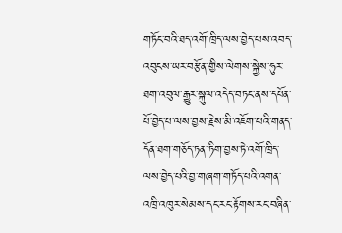གཏོང་བའི་ཐད་འགོ་ཁྲིད་ལས་བྱེད་པས་འབད་འབུངས་ཡར་བརྩོན་གྱིས་ལེགས་སྐྱེས་ཧུར་ཐག་འབུལ་རྒྱུར་སྐུལ་འདེད་བཏང་ནས་དཔོན་པོ་བྱེད་པ་ལས་བྱས་རྗེས་མི་འཇོག་པའི་གནད་དོན་ཐག་གཅོད་ཏན་ཏིག་བྱས་ཏེ་འགོ་ཁྲིད་ལས་བྱེད་པའི་བྱ་གཞག་གཏོད་པའི་འགན་འཁྲི་འཁུར་སེམས་དང་རང་རྟོགས་རང་བཞིན་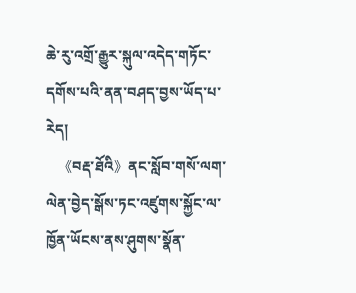ཆེ་རུ་འགྲོ་རྒྱུར་སྐུལ་འདེད་གཏོང་དགོས་པའི་ནན་བཤད་བྱས་ཡོད་པ་རེད།
    《བརྡ་ཐོའི》ནང་སློབ་གསོ་ལག་ལེན་བྱེད་སྒོས་ཏང་འཛུགས་སྐྱོང་ལ་ཁྱོན་ཡོངས་ནས་ཤུགས་སྣོན་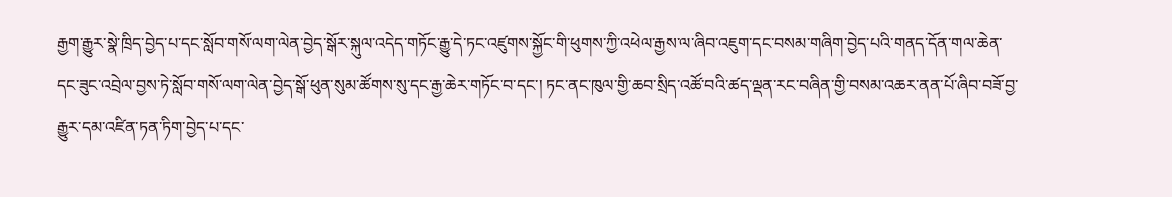རྒྱག་རྒྱུར་སྣེ་ཁྲིད་བྱེད་པ་དང་སློབ་གསོ་ལག་ལེན་བྱེད་སྒོར་སྐུལ་འདེད་གཏོང་རྒྱུ་དེ་ཏང་འཛུགས་སྐྱོང་གི་ཕུགས་ཀྱི་འཕེལ་རྒྱས་ལ་ཞིབ་འཇུག་དང་བསམ་གཞིག་བྱེད་པའི་གནད་དོན་གལ་ཆེན་དང་ཟུང་འབྲེལ་བྱས་ཏེ་སློབ་གསོ་ལག་ལེན་བྱེད་སྒོ་ཕུན་སུམ་ཚོགས་སུ་དང་རྒྱ་ཆེར་གཏོང་བ་དང་། ཏང་ནང་ཁུལ་གྱི་ཆབ་སྲིད་འཚོ་བའི་ཚད་ལྡན་རང་བཞིན་གྱི་བསམ་འཆར་ནན་པོ་ཞིབ་བཟོ་བྱ་རྒྱུར་དམ་འཛིན་ཏན་ཏིག་བྱེད་པ་དང་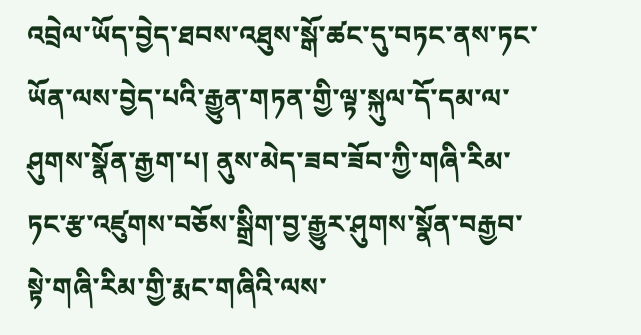འབྲེལ་ཡོད་བྱེད་ཐབས་འཐུས་སྒོ་ཚང་དུ་བཏང་ནས་ཏང་ཡོན་ལས་བྱེད་པའི་རྒྱུན་གཏན་གྱི་ལྟ་སྐུལ་དོ་དམ་ལ་ཤུགས་སྣོན་རྒྱག་པ། ནུས་མེད་ཟབ་ཟོབ་ཀྱི་གཞི་རིམ་ཏང་རྩ་འཛུགས་བཅོས་སྒྲིག་བྱ་རྒྱུར་ཤུགས་སྣོན་བརྒྱབ་སྟེ་གཞི་རིམ་གྱི་རྨང་གཞིའི་ལས་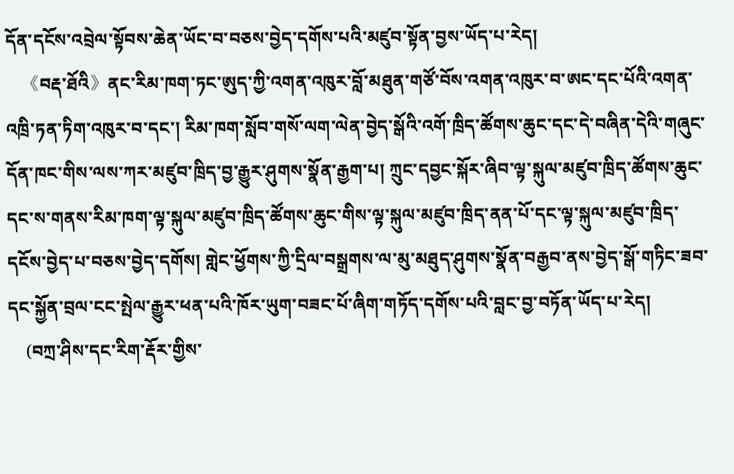དོན་དངོས་འབྲེལ་སྟོབས་ཆེན་ཡོང་བ་བཅས་བྱེད་དགོས་པའི་མཛུབ་སྟོན་བྱས་ཡོད་པ་རེད།
    《བརྡ་ཐོའི》ནང་རིམ་ཁག་ཏང་ཨུད་ཀྱི་འགན་འཁུར་བློ་མཐུན་གཙོ་བོས་འགན་འཁུར་བ་ཨང་དང་པོའི་འགན་འཁྲི་ཏན་ཏིག་འཁུར་བ་དང་། རིམ་ཁག་སློབ་གསོ་ལག་ལེན་བྱེད་སྒོའི་འགོ་ཁྲིད་ཚོགས་ཆུང་དང་དེ་བཞིན་དེའི་གཞུང་དོན་ཁང་གིས་ལས་ཀར་མཛུབ་ཁྲིད་བྱ་རྒྱུར་ཤུགས་སྣོན་རྒྱག་པ། ཀྲུང་དབྱང་སྐོར་ཞིབ་ལྟ་སྐུལ་མཛུབ་ཁྲིད་ཚོགས་ཆུང་དང་ས་གནས་རིམ་ཁག་ལྟ་སྐུལ་མཛུབ་ཁྲིད་ཚོགས་ཆུང་གིས་ལྟ་སྐུལ་མཛུབ་ཁྲིད་ནན་པོ་དང་ལྟ་སྐུལ་མཛུབ་ཁྲིད་དངོས་བྱེད་པ་བཅས་བྱེད་དགོས། གླེང་ཕྱོགས་ཀྱི་དྲིལ་བསྒྲགས་ལ་མུ་མཐུད་ཤུགས་སྣོན་བརྒྱབ་ནས་བྱེད་སྒོ་གཏིང་ཟབ་དང་སྐྱོན་བྲལ་ངང་སྤེལ་རྒྱུར་ཕན་པའི་ཁོར་ཡུག་བཟང་པོ་ཞིག་གཏོད་དགོས་པའི་བླང་བྱ་བཏོན་ཡོད་པ་རེད།
    (བཀྲ་ཤིས་དང་རིག་རྡོར་གྱིས་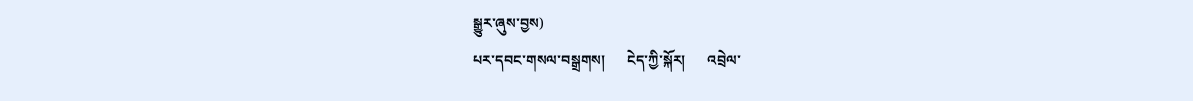སྒྱུར་ཞུས་བྱས)
པར་དབང་གསལ་བསྒྲགས།      ངེད་ཀྱི་སྐོར།      འབྲེལ་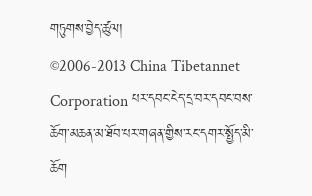གཏུགས་བྱེད་ཚུལ།
©2006-2013 China Tibetannet Corporation པར་དབང་ངེད་དྲ་བར་དབང་བས་ཆོག་མཆན་མ་ཐོབ་པར་གཞན་གྱིས་རང་དགར་སྤྱོད་མི་ཆོག